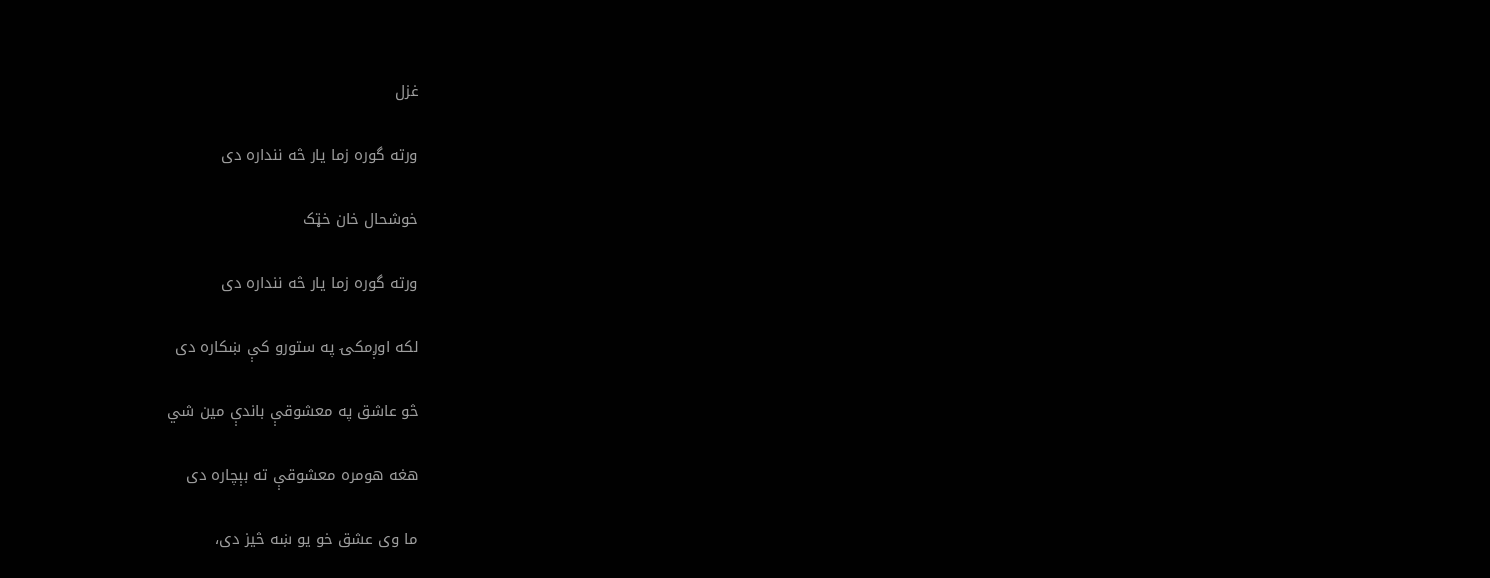غزل

ورته گوره زما يار څه ننداره دی

خوشحال خان خټک

ورته گوره زما يار څه ننداره دی

لکه اوږمکۍ په ستورو کې ښکاره دی

څو عاشق په معشوقې باندې مين شي

هغه هومره معشوقې ته بېچاره دی

ما وی عشق خو يو ښه څيز دی،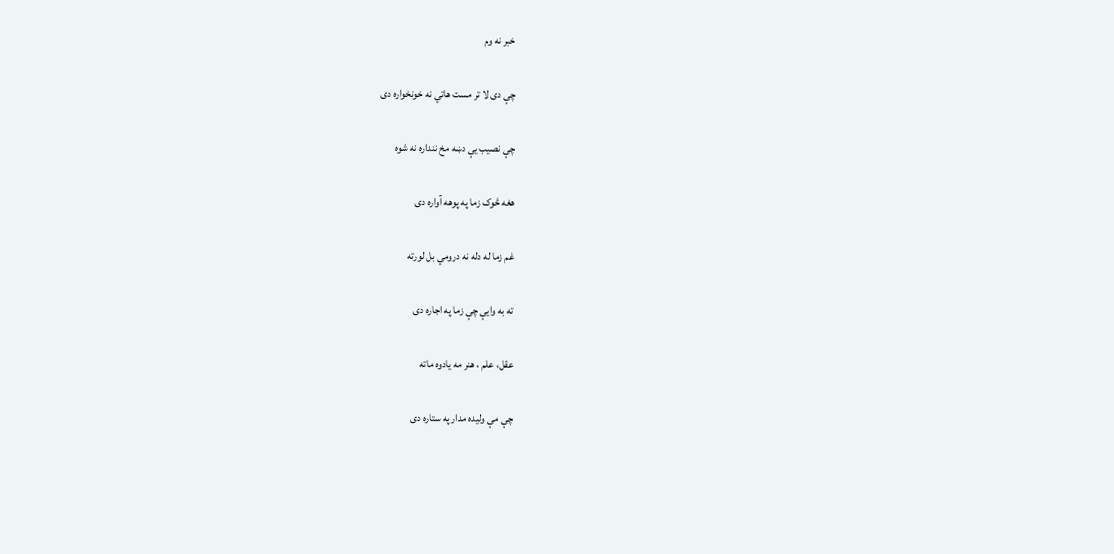خبر نه وم

چې دی لا تر مست هاتي نه خونخواره دی

چې نصيب يې دښه مخ ننداره نه شوه

هغه څوک زما په پوهه آواره دی

غم زما له دله نه درومي بل لورته

ته به وايې چې زما په اجاره دی

عقل، علم ، هنر مه يادوه ماته

چې مې وليده مدار په ستاره دی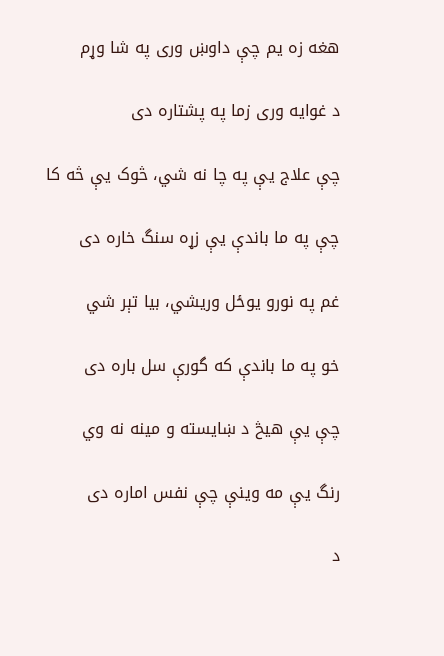هغه زه يم چې داوښ وری په شا وړم

د غوايه وری زما په پشتاره دی

چې علاج يې په چا نه شي، څوک يې څه کا

چې په ما باندې يې زړه سنگ خاره دی

غم په نورو يوځل وريشي، بيا تېر شي

خو په ما باندې که گورې سل باره دی

چې يې هيڅ د ښايسته و مينه نه وي

رنگ يې مه وينې چې نفس اماره دی

د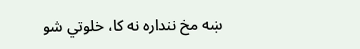ښه مخ ننداره نه کا، خلوتي شو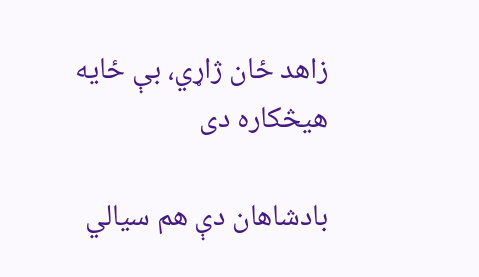زاهد ځان ژاړي، بې ځايه هيڅکاره دی

بادشاهان دې هم سيالي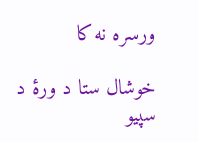ورسره نه کا

خوشال ستا د ورۀ د سپيو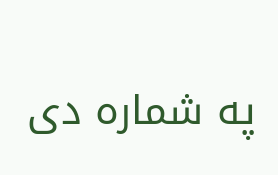په شماره دی